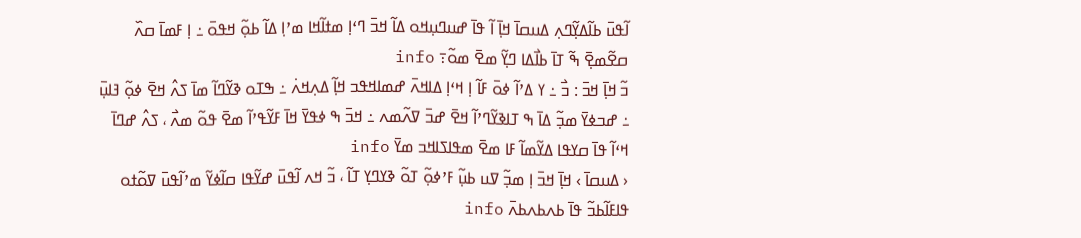ߊ߬ߟߎ߫ ߕߊ߬ߡߌ߲߬ߣߍ߲ ߡߎߛߊ߫ ߞߊ߲߫ ߊ߬ ߟߊ߫ ߝߎߣߎ߲ߞߋ ߡߊ߬ ߞߏ߫ ߣߵߊ߲ ߘߙߊ߬ߞߊ ߘߴߊ߲ ߡߊ߬ ߕߋ߲߬ ߞߟߋ߫ ߸ ߊ߲ ߓߘߊ߫ ߛߍ߰ ߛߐ߬ߘߐ߲߫ ߒ߬ ߠߊ߫ ߕߊ߯ߡߊ ߣߌ߲߬ ߘߐ߫ ߘߋ߬߹ info
ߏ߬ ߞߊ߲߫ ߞߏ߫ : ߏ߯ ߸ ߌ ߡߴߊ߬ ߦߋ߫ ߓߊ߬ ߊ߲ ߞߵߊ߲ ߡߊߞߍ߫ ߝߘߊߞߟߏ ߞߊ߲߬ ߡߍ߲ߞߍ߭ ߸ ߒߠߋ ߢߌ߬ߣߊ߬ ߘߊ߫ ߖߍ߮ ߞߐ߫ ߦߋ߲߬ ߔߊߎ߲߫ ߸ ߝߏߦߌ߫ ߘߏ߲߬ ߡߊ߫ ߒ ߠߊߢߌ߬ߣߴߊ߬ ߞߐ߫ ߝߏ߫ ߜߍ߬ߘߍ ߸ ߞߏ߫ ߒ ߦߟߌ߫ ߞߊ߫ ߓߌ߬ߟߴߊ߬ ߘߐ߫ ߟߋ߬ ߘߍ߯ ، ߖߍ߮ ߝߣߊ߫ ߞߵߊ߬ ߟߊ߫ ߛߌߟߊ ߡߌ߬ߘߊ߬ ߓߊ ߘߐ߫ ߘߟߊߖߊߞߏ ߘߌ߫ info
‹ ߡߎߛߊ߫ › ߞߊ߲߫ ߞߏ߫ ߊ߲ ߘߏ߲߬ ߜߎ ߕߎ߲߬ ߓߴߦߋ߲߬ ߠߋ߬ ߢߌߣߌ߲ ߠߊ߬ ، ߏ߬ ߞߍ ߊ߬ߟߎ߫ ߝߌ߬ߟߊ ߛߊ߬ߦߌ߬ ߘߴߊ߬ߟߎ߫ ߜߋ߬ߙߋ ߟߊߓߊ߬ߕߏ߬ ߟߊ߫ ߕߍߕߍߕߍ߫ info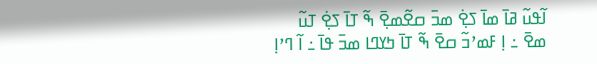ߊ߬ߟߎ߬ ߥߊ߫ ߘߊ߫ ߖߐ߲߭ ߘߏ߫ ߛߐ߬ߘߐ߲߫ ߒ߬ ߠߊ߫ ߖߐ߲߭ ߠߎ߬ ߘߐ߫ ߸ ߊ߲ ߓߘߴߏ߬ ߛߐ߫ ߒ߬ ߠߊ߫ ߤߌߣߊ ߘߏ߫ ߟߊ߫ ߸ ߊ߬ ߣߴߊ߲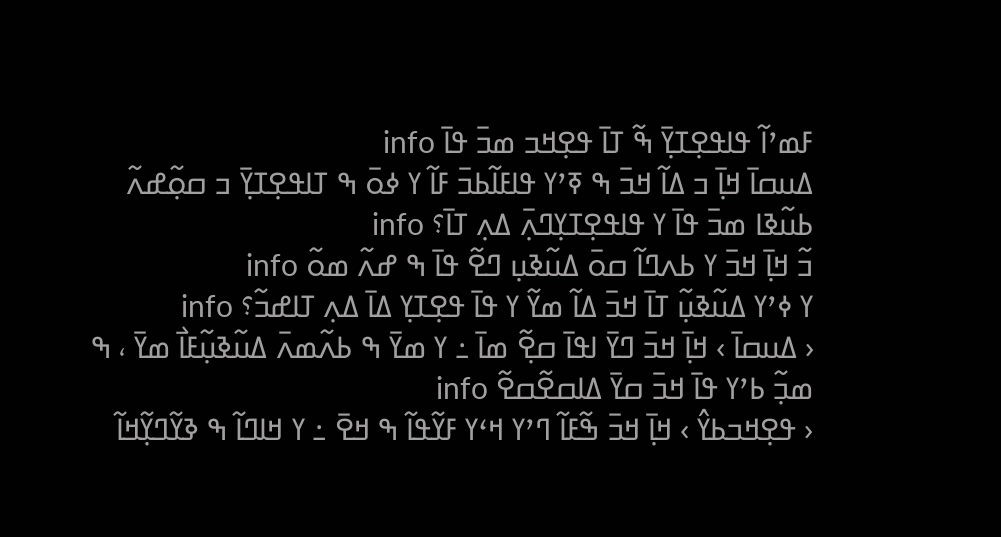ߓߘߴߊ߬ ߟߊߟߐ߲ߠߌ߲߫ ߒ߬ ߠߊ߫ ߟߐ߲ߞߏ ߘߏ߫ ߟߊ߫ info
ߡߎߛߊ߫ ߞߊ߲߫ ߏ ߡߊ߬ ߞߏ߫ ߒ ߧߴߌ ߟߊߓߊ߬ߕߏ߫ ߓߊ߬ ߌ ߦߋ߫ ߒ ߠߊߟߐ߲ߠߌ߲߫ ߏ ߛߋ߲߬ߝߍ߬ ߕߎ߬ߢߊ ߘߏ߫ ߟߊ߫ ߌ ߟߊߟߐ߲ߠߌ߲ߣߍ߲߫ ߡߍ߲ ߠߊ߫؟ info
ߏ߬ ߞߊ߲߫ ߞߏ߫ ߌ ߕߍߣߊ߬ ߛߋ߫ ߡߎ߬ߢߎ߲ ߣߐ߬ ߟߊ߫ ߒ ߝߍ߬ ߘߋ߬ info
ߌ ߦߴߌ ߡߎ߬ߢߎ߲߬ ߠߊ߫ ߞߏ߫ ߡߊ߬ ߘߌ߬ ߌ ߟߊ߫ ߟߐ߲ߠߌ߲ ߡߊ߫ ߡߍ߲ ߠߊߝߏ߬؟ info
‹ ߡߎߛߊ߫ › ߞߊ߲߫ ߞߏ߫ ߣߌ߫ ߊߟߊ߫ ߛߐ߲߬ ߘߊ߫ ߸ ߌ ߘߌ߫ ߒ ߕߍ߬ߘߍ߫ ߡߎ߬ߢߎ߲߬ߓߊ߯ ߘߌ߫ ، ߒ ߘߏ߲߬ ߕߴߌ ߟߊ߫ ߞߏ߫ ߛߌ߫ ߡߊߛߐ߬ߛߐ߬ info
‹ ߟߐ߲ߞߏߕߌ߮ › ߞߊ߲߫ ߞߏ߫ ߒ߬ߓߊ߬ ߣߴߌ ߞߵߌ ߓߌ߬ߟߊ߬ ߒ ߞߐ߫ ߸ ߌ ߞߊߣߊ߬ ߒ ߢߌ߬ߣߌ߲߬ߞߊ߬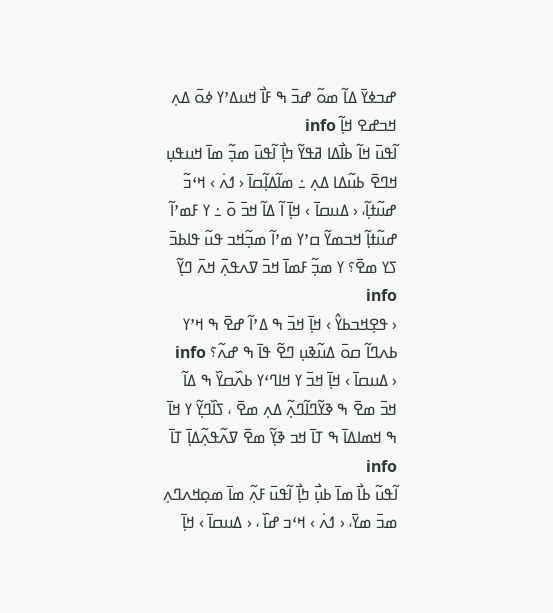ߝߏߦߌ߫ ߡߊ߬ ߘߋ߬ ߝߏ߫ ߒ ߓߊ߯ ߞߎߡߴߌ ߦߋ߫ ߡߍ߲ ߞߏߝߐ ߞߊ߲߬ info
ߊ߬ߟߎ߫ ߞߊ߬ ߕߊ߯ߡߊ ߥߟߌ߬ ߤߊ߲߯ ߊ߬ߟߎ߫ ߘߏ߲߬ ߘߊ߫ ߞߎߟߎ߲ ߞߣߐ߫ ߕߎ߬ߡߊ ߡߍ߲ ߸ ߘߊ߬ߡߊ߲߬ߛߊ߫ ‹ ߗߍ߭ › ߞߵߏ߬ ߝߎ߬ߙߊ߲߬، ‹ ߡߎߛߊ߫ › ߞߊ߲߫ ߊ߬ ߡߊ߬ ߞߏ߫ ߋ߫ ߸ ߌ ߓߘߴߊ߬ ߝߎ߬ߙߊ߲߬ ߞߏߘߌ߬ ߛߴߌ ߘߴߊ߬ ߘߏ߲߬ߞߏ ߟߎ߬ ߟߊߕߏ߫ ߖߌ ߘߐ߫؟ ߌ ߘߏ߲߬ ߓߘߊ߫ ߞߏ߫ ߜߍߟߍ߲߫ ߞߍ߫ ߣߌ߲߬ info
‹ ߟߐ߲ߞߏߕߌ߮ › ߞߊ߲߫ ߞߏ߫ ߒ ߡߴߊ߬ ߝߐ߫ ߒ ߞߴߌ ߕߍߣߊ߬ ߛߋ߫ ߡߎ߬ߢߎ߲ ߣߐ߬ ߟߊ߫ ߒ ߝߍ߬؟ info
‹ ߡߎߛߊ߫ › ߞߊ߲߫ ߞߏ߫ ߌ ߞߊߣߵߌ ߕߍ߰ߛߌ߰ ߒ ߡߊ߬ ߞߏ߫ ߘߐ߫ ߒ ߢߌ߬ߣߊ߬ߣߍ߲߬ ߡߍ߲ ߘߐ߫ ، ߖߊ߰ߣߌ߲߬ ߌ ߞߊ߫ ߒ ߞߘߊߡߊ߫ ߒ ߠߊ߫ ߞߏ ߢߌ߲߬ ߘߐ߫ ߜߍ߬ߟߍ߲߬ߡߊ߲߫ ߠߊ߫ info
ߊ߬ߟߎ߬ ߕߊ߯ ߘߊ߫ ߕߎ߲߯ ߤߊ߲߯ ߊ߬ߟߎ߫ ߓߍ߲߬ ߘߊ߫ ߘߋ߲ߞߍߣߍ߲ ߘߏ߫ ߘߌ߫، ‹ ߗߍ߭ › ߞߵߏ ߝߊ߰ ، ‹ ߡߎߛߊ߫ › ߞߊ߲߫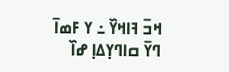ߞߏ߫ ߔߊߞߌ߰ ߸ ߌ ߓߘߊ߫ ߣߌ߫ ߛߊߣߌ߲ߡߊ߲ ߝߊ߰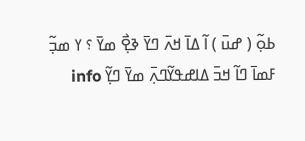ߕߋ߲߬ ( ߝߎ߫ ) ߊ߬ ߡߊ߫ ߞߍ߫ ߣߌ߫ ߢߐ߲߯ ߘߌ߫ ؟ ߌ ߘߏ߲߬ ߓߘߊ߫ ߣߊ߬ ߞߏ߫ ߡߊߝߟߌ߬ߣߍ߲߫ ߘߌ߫ ߣߌ߲߬ info